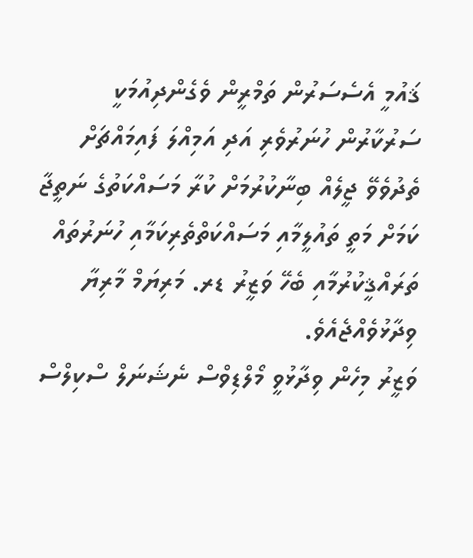ޤައުމީ އެސެސަރުން ތަމްރީން ވެގެންދިއުމަކީ ސަރުކާރުން ހުނަރުވެރި އަދި އަމިއްލަ ފައިމައްޗަށް ތެދުވެވޭ ޖީލެއް ބިނާކުރުމަށް ކުރާ މަސައްކަތުގެ ނަތީޖާ ކަމަށް މަތީ ތައުލީމާއި މަސައްކަތްތެރިކަމާއި ހުނަރުތައް ތަރައްޤީކުރުމާއި ބެހޭ ވަޒީރު ޑރ. މަރިޔަމް މާރިޔާ ވިދާޅުވެއްޖެއެވެ.
ވަޒީރު މިހެން ވިދާޅުވީ މޯލްޑިވްސް ނެޝަނަލް ސްކިލްސް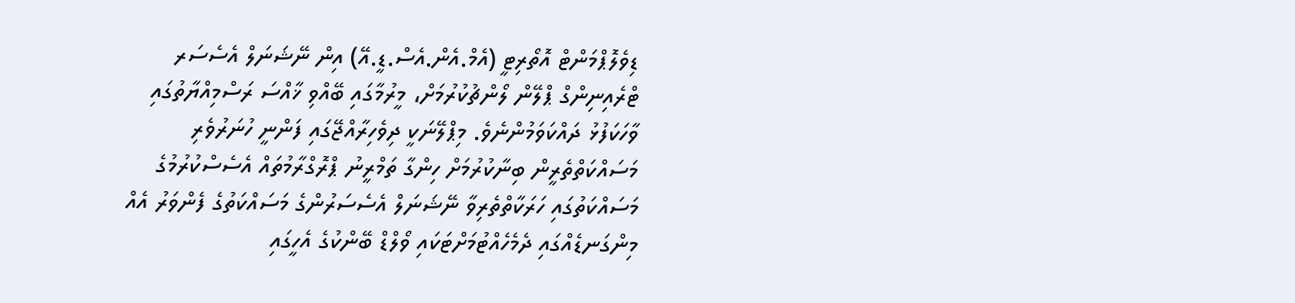ޑިވެލޮޕްމަންޓް އޮތޯރިޓީ (އެމް.އެން.އެސް.ޑީ.އޭ) އިން ނޭޝަނަލް އެސެސަރ ޓްރެއިނިންގް ޕްލޭން ލޯންޗުކުރުމަށް، މީރުމާގައި ބޭއްވި ޚާއްސަ ރަސްމިއްޔާތުގައި ވާހަކަފުޅު ދައްކަވަމުންނެވެ. މިޕްލޭނަކީ ދިވެހިރާއްޖޭގައި ފަންނީ ހުނަރުވެރި މަސައްކަތްތެރީން ބިނާކުރުމަށް ހިންގާ ތަމްރީނު ޕްރޮގްރާމުތައް އެސެސްކުރުމުގެ މަސައްކަތުގައި ހަރަކާތްތެރިވާ ނޭޝަނަލް އެސެސަރުންގެ މަސައްކަތުގެ ފެންވަރު އެއް މިންގަނޑެއްގައި ދެމެހެއްޓުމަށްޓަކައި ވޯލްޑް ބޭންކުގެ އެހީގައި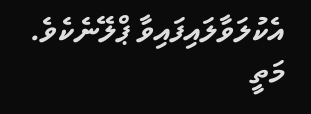އެކުލަވާލައިފައިވާ ޕްލޭނެކެވެ.
މަތީ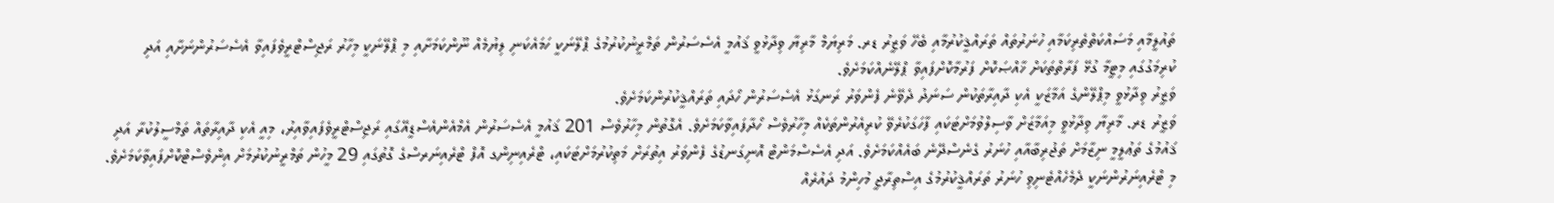ތައުލީމާއި މަސައްކަތްތެރިކަމާއި ހުނަރުތައް ތަރައްޤީކުރުމާއި ބެހޭ ވަޒީރު ޑރ. މަރިޔަމް މާރިޔާ ވިދާޅުވީ ޤައުމީ އެސެސަރުން ތަމްރީނުކުރުމުގެ ޕްލޭނަކީ ހަމައެކަނި ލިޔުމެއް ނޫންކަމަށާއި މި ޕްލޭނަކީ މިހާރު ރަޖިސްޓްރީވެފައިވާ އެސެސަރުންނަށާއި އަދި ކުރިމަގުގައި މިޓީމާ ގުޅޭ ފަރާތްތަކަށް ޚާއްޞަކޮށް ފަރުމާކޮށްފައިވާ ޕްލޭނެއްކަމަށެވެ.
ވަޒީރު ވިދާޅުވީ މިޕްލޭންގެ އަމާޒަކީ އެކި ދާއިރާތަކުން ސަނަދު ދެވޭނެ ފެންވަރު ރަނގަޅު އެސެސަރުން ހޯދައި ތަރައްޤީކުރުންކަމަށެވެ.
ވަޒީރު ޑރ. މާރިޔާ ވިދާޅުވީ މިއަމާޒަށް ވާސިލްވުމަށްޓަކައި ފާހަގަކުރެވޭ ކުރިއެރުންތަކެއް މިހާރުވެސް ހޯދާފައިވާކަމަށެވެ. އެގޮތުން މިހާރުވެސް 201 ޤައުމީ އެސެސަރުން އެމްއެންއެސްޑީއޭގައި ރަޖިސްޓްރީވެފައިވާއިރު، މިއީ އެކި ދާއިރާތައް ތަމްސީލުކުރާ އަދި ޤައުމުގެ ތަޢުލީމީ ނިޒާމަށް ތަޖުރިބާއާއި ހުނަރު ގެނެސްދޭނެ ބައެއްކަމަށެވެ. އަދި އެސެސްމަންޓް އޮނިގަނޑުގެ ފެންވަރު އިތުރަށް މަތިކުރުމަށްޓަކައި، ޓްރެއިނިންގ އޮފް ޓްރެއިނަރސްގެ ގޮތުގައި 29 މީހުން ތަމްރީނުކުރުމަށް އިންވެސްޓްކޮށްފައިވާކަމަށެވެ. މި ޓްރެއިނަރުންނަކީ ދެމެހެއްޓެނިވި ހުނަރު ތަރައްޤީކުރުމުގެ އިސްތިރާޖީ މުހިންމު ދައުރެއް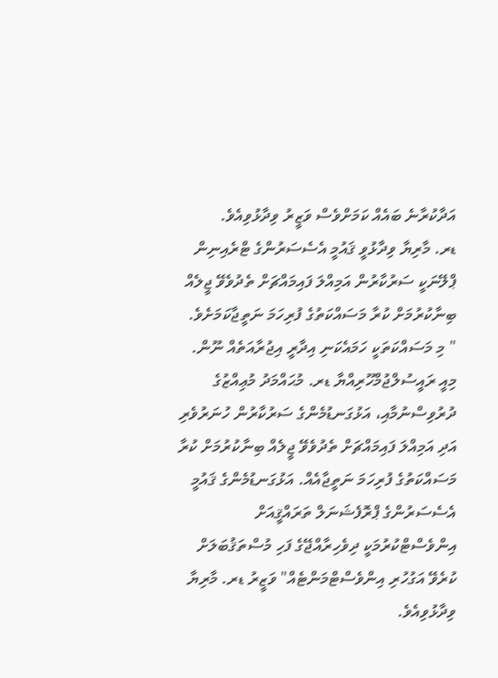އަދާކުރާނެ ބައެއް ކަމަށްވެސް ވަޒީރު ވިދާޅުވިއެވެ.
ޑރ. މާރިޔާ ވިދާޅުވީ ޤައުމީ އެސެސަރުންގެ ޓްރެއިނިން ޕްލޭނަކީ ސަރުކާރުން އަމިއްލަ ފައިމައްޗަށް ތެދުވެވޭ ޖީލެއް ބިނާކުރުމަށް ކުރާ މަސައްކަތުގެ ފުރިހަމަ ނަތީޖާކަމަށެވެ.
" މި މަސައްކަތަކީ ހަމައެކަނި އިދާރީ އިޖުރާއަތެއް ނޫން. މިއީ ރައީސުލްޖުމްހޫރިއްޔާ ޑރ. މުޙައްމަދު މުޢިއްޒުގެ ދުރުވިސްނުމާއި، އަޅުގަނޑުމެންގެ ސަރުކާރުން ހުނަރުވެރި އަދި އަމިއްލަ ފައިމައްޗަށް ތެދުވެވޭ ޖީލެއް ބިނާކުރުމަށް ކުރާ މަސައްކަތުގެ ފުރިހަމަ ނަތީޖާއެއް. އަޅުގަނޑުމެންގެ ޤައުމީ އެސެސަރުންގެ ޕްރޮފެޝަނަލް ތަރައްޤީއަށް އިންވެސްޓްކުރުމަކީ ދިވެހިރާއްޖޭގެ ފަހި މުސްތަޤުބަލަށް ކުރެވޭ އަގުހުރި އިންވެސްޓްމަންޓެއް" ވަޒީރު ޑރ. މާރިޔާ ވިދާޅުވިއެވެ.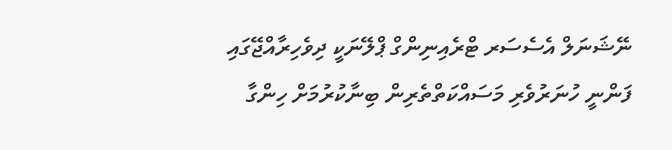ނޭޝަނަލް އެސެސަރ ޓްރެއިނިންގް ޕްލޭނަކީ ދިވެހިރާއްޖޭގައި ފަންނީ ހުނަރުވެރި މަސައްކަތްތެރިން ބިނާކުރުމަށް ހިންގާ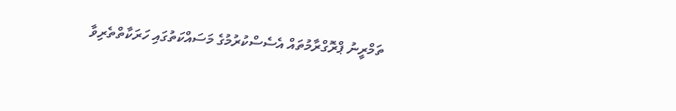ތަމްރީނު ޕްރޮގްރާމުތައް އެސެސްކުރުމުގެ މަސައްކަތުގައި ހަރަކާތްތެރިވާ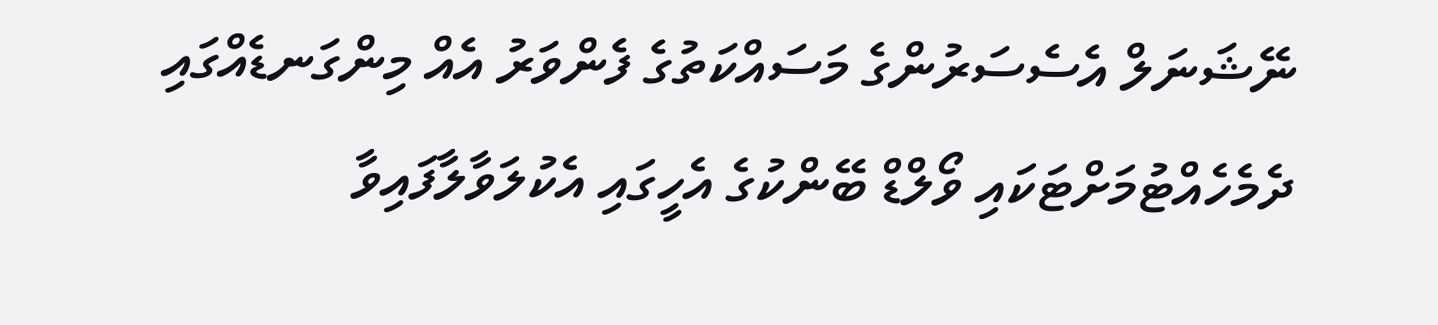ނޭޝަނަލް އެސެސަރުންގެ މަސައްކަތުގެ ފެންވަރު އެއް މިންގަނޑެއްގައި ދެމެހެއްޓުމަށްޓަކައި ވޯލްޑް ބޭންކުގެ އެހީގައި އެކުލަވާލާފައިވާ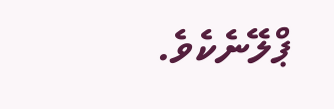ޕްލޭނެކެވެ.